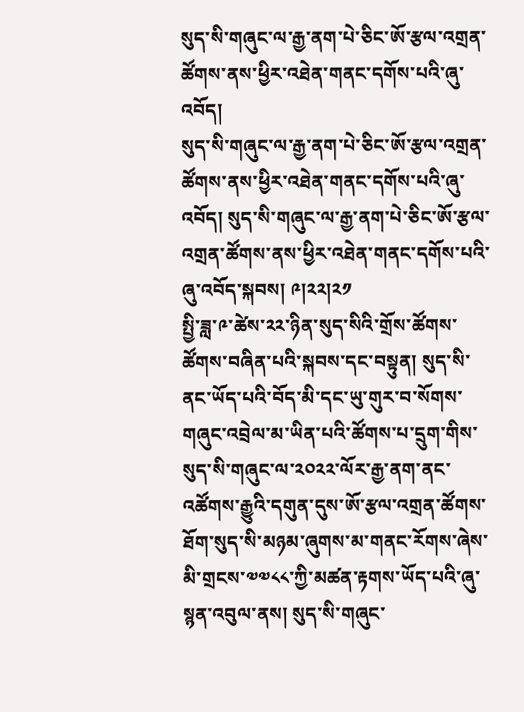སུད་སི་གཞུང་ལ་རྒྱ་ནག་པེ་ཅིང་ཨོ་རྩལ་འགྲན་ཚོགས་ནས་ཕྱིར་འཐེན་གནང་དགོས་པའི་ཞུ་འབོད།
སུད་སི་གཞུང་ལ་རྒྱ་ནག་པེ་ཅིང་ཨོ་རྩལ་འགྲན་ཚོགས་ནས་ཕྱིར་འཐེན་གནང་དགོས་པའི་ཞུ་འབོད། སུད་སི་གཞུང་ལ་རྒྱ་ནག་པེ་ཅིང་ཨོ་རྩལ་འགྲན་ཚོགས་ནས་ཕྱིར་འཐེན་གནང་དགོས་པའི་ཞུ་འབོད་སྐབས། ༩།༢༢།༢༡
སྤྱི་ཟླ་༩་ཚེས་༢༢་ཉིན་སུད་སིའི་གྲོས་ཚོགས་ཚོགས་བཞིན་པའི་སྐབས་དང་བསྟུན། སུད་སི་ནང་ཡོད་པའི་བོད་མི་དང་ཡུ་གུར་བ་སོགས་གཞུང་འབྲེལ་མ་ཡིན་པའི་ཚོགས་པ་དྲུག་གིས་སུད་སི་གཞུང་ལ་༢༠༢༢་ལོར་རྒྱ་ནག་ནང་འཚོགས་རྒྱུའི་དགུན་དུས་ཨོ་རྩལ་འགྲན་ཚོགས་ཐོག་སུད་སི་མཉམ་ཞུགས་མ་གནང་རོགས་ཞེས་མི་གྲངས་༧༧༨༨་ཀྱི་མཚན་རྟགས་ཡོད་པའི་ཞུ་སྙན་འབུལ་ནས། སུད་སི་གཞུང་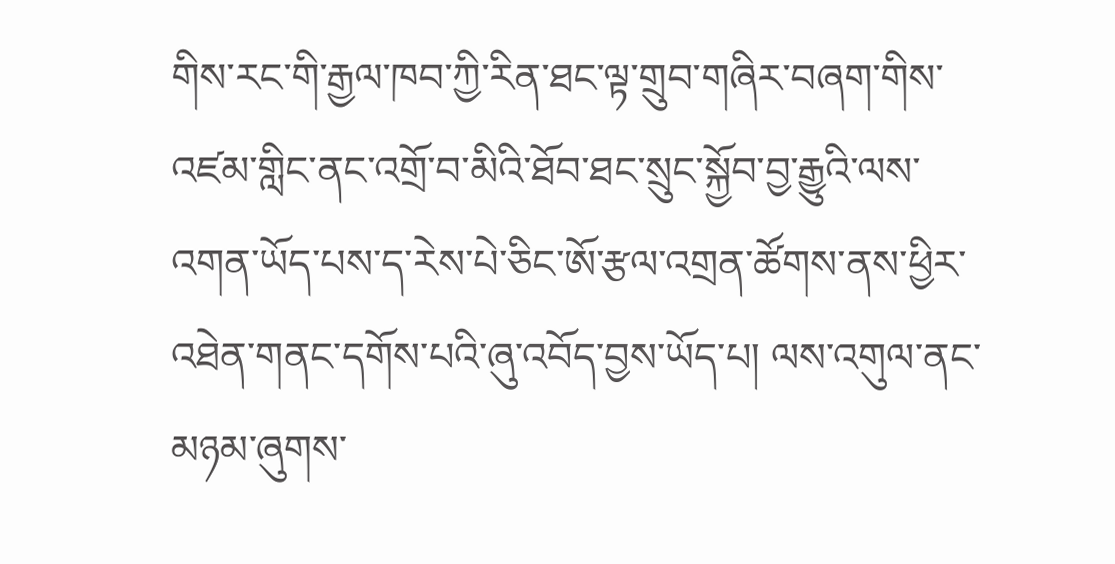གིས་རང་གི་རྒྱལ་ཁབ་ཀྱི་རིན་ཐང་ལྟ་གྲུབ་གཞིར་བཞག་གིས་འཛམ་གླིང་ནང་འགྲོ་བ་མིའི་ཐོབ་ཐང་སྲུང་སྐྱོབ་བྱ་རྒྱུའི་ལས་འགན་ཡོད་པས་ད་རེས་པེ་ཅིང་ཨོ་རྩལ་འགྲན་ཚོགས་ནས་ཕྱིར་འཐེན་གནང་དགོས་པའི་ཞུ་འབོད་བྱས་ཡོད་པ། ལས་འགུལ་ནང་མཉམ་ཞུགས་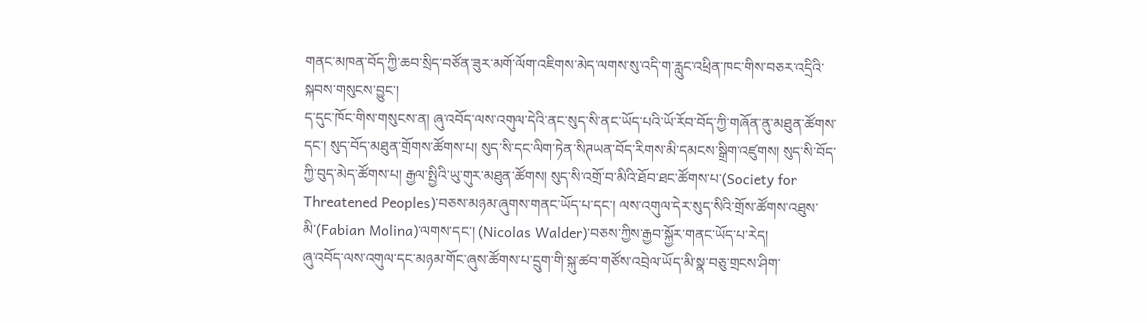གནང་མཁན་བོད་ཀྱི་ཆབ་སྲིད་བཙོན་ཟུར་མགོ་ལོག་འཇིགས་མེད་ལགས་སུ་འདི་ག་རླུང་འཕྲིན་ཁང་གིས་བཅར་འདྲིའི་སྐབས་གསུངས་བྱུང་།
ད་དུང་ཁོང་གིས་གསུངས་ན། ཞུ་འབོད་ལས་འགུལ་དེའི་ནང་སུད་སི་ནང་ཡོད་པའི་ཡོ་རོབ་བོད་ཀྱི་གཞོན་ནུ་མཐུན་ཚོགས་དང་། སུད་བོད་མཐུན་གྲོགས་ཚོགས་པ། སུད་སི་དང་ལིག་ཏེན་སིཊཡན་བོད་རིགས་མི་དམངས་སྒྲིག་འཛུགས། སུད་སི་བོད་ཀྱི་བུད་མེད་ཚོགས་པ། རྒྱལ་སྤྱིའི་ཡུ་གུར་མཐུན་ཚོགས། སུད་སི་འགྲོ་བ་མིའི་ཐོབ་ཐང་ཚོགས་པ་(Society for Threatened Peoples)་བཅས་མཉམ་ཞུགས་གནང་ཡོད་པ་དང་། ལས་འགུལ་དེར་སུད་སིའི་གྲོས་ཚོགས་འཐུས་མི་(Fabian Molina)་ལགས་དང་། (Nicolas Walder)་བཅས་ཀྱིས་རྒྱབ་སྐྱོར་གནང་ཡོད་པ་རེད།
ཞུ་འབོད་ལས་འགུལ་དང་མཉམ་གོང་ཞུས་ཚོགས་པ་དྲུག་གི་སྐུ་ཚབ་གཙོས་འབྲེལ་ཡོད་མི་སྣ་བཅུ་གྲངས་ཤིག་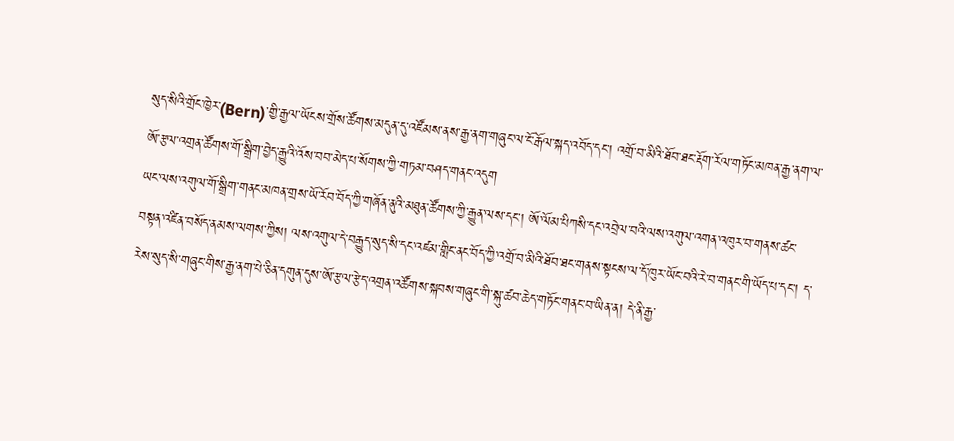སུད་སིའི་གྲོང་ཁྱེར་(Bern)་གྱི་རྒྱལ་ཡོངས་གྲོས་ཚོགས་མདུན་དུ་འཛོམས་ནས་རྒྱ་ནག་གཞུང་ལ་ངོ་རྒོལ་སྐད་འབོད་དང་། འགྲོ་བ་མིའི་ཐོབ་ཐང་རྡོག་རོལ་གཏོང་མཁན་རྒྱ་ནག་ལ་ཨོ་རྩལ་འགྲན་ཚོགས་གོ་སྒྲིག་བྱེད་རྒྱུའི་འོས་བབ་མེད་པ་སོགས་ཀྱི་གཏམ་བཤད་གནང་འདུག
ཡང་ལས་འགུལ་གོ་སྒྲིག་གནང་མཁན་གྲས་ཡོ་རོབ་བོད་ཀྱི་གཞོན་ནུའི་མཐུན་ཚོགས་ཀྱི་རྒྱུན་ལས་དང་། ཨོ་ལོམ་པིཀསི་དང་འབྲེལ་བའི་ལས་འགུལ་འགན་འཁུར་བ་གནས་ཚང་བསྟན་འཛིན་བསོད་ནམས་ལགས་ཀྱིས། ལས་འགུལ་དེ་བརྒྱུད་སུད་སི་དང་འཛམ་གླིང་ནང་བོད་ཀྱི་འགྲོ་བ་མིའི་ཐོབ་ཐང་གནས་སྟངས་ལ་དོ་ཁུར་ཡོང་བའི་རེ་བ་གནང་གི་ཡོད་པ་དང་། ད་རེས་སུད་སི་གཞུང་གིས་རྒྱ་ནག་པེ་ཅིན་དགུན་དུས་ཨོ་རྩལ་རྩེད་འགྲན་འཚོགས་སྐབས་གཞུང་གི་སྐུ་ཚབ་ཆེད་གཏོང་གནང་བ་ཡིན་ན། དེ་ནི་རྒྱ་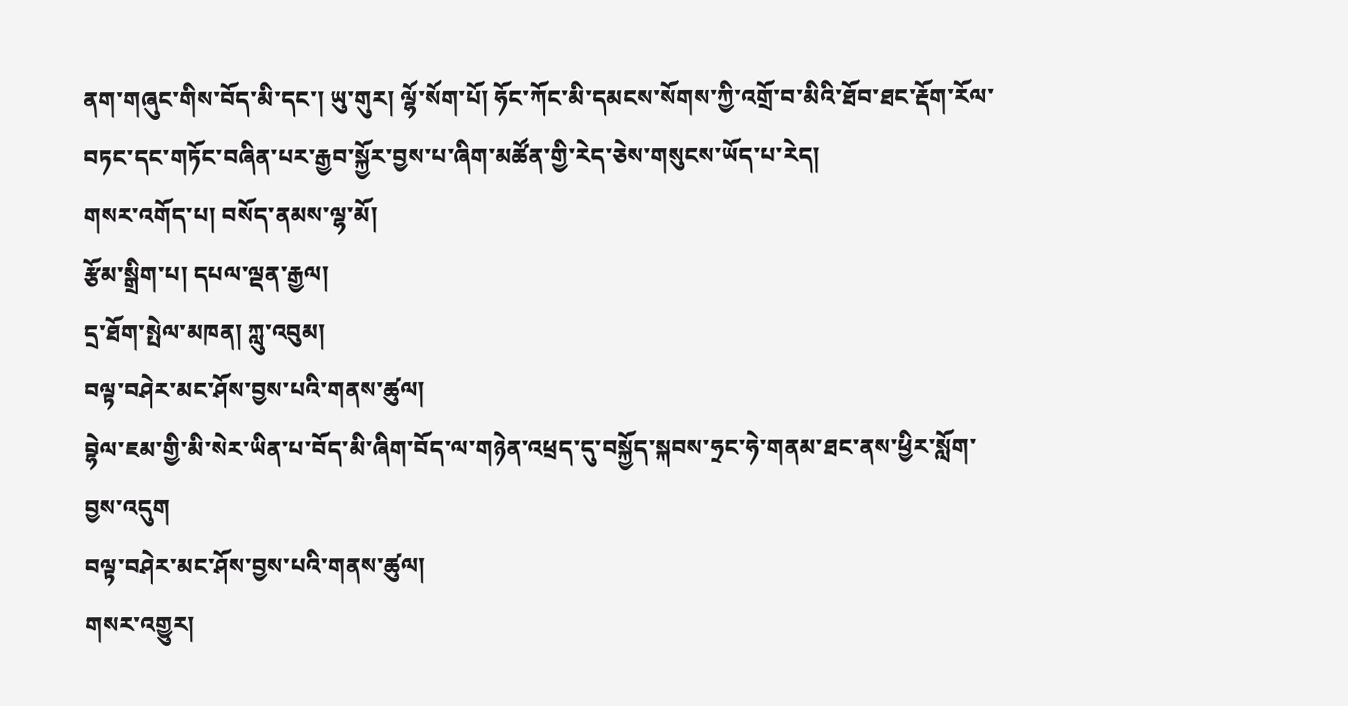ནག་གཞུང་གིས་བོད་མི་དང་། ཡུ་གུར། ལྷོ་སོག་པོ། ཧོང་ཀོང་མི་དམངས་སོགས་ཀྱི་འགྲོ་བ་མིའི་ཐོབ་ཐང་རྡོག་རོལ་བཏང་དང་གཏོང་བཞིན་པར་རྒྱབ་སྐྱོར་བྱས་པ་ཞིག་མཚོན་གྱི་རེད་ཅེས་གསུངས་ཡོད་པ་རེད།
གསར་འགོད་པ། བསོད་ནམས་ལྷ་མོ།
རྩོམ་སྒྲིག་པ། དཔལ་ལྡན་རྒྱལ།
དྲ་ཐོག་སྤེལ་མཁན། ཀླུ་འབུམ།
བལྟ་བཤེར་མང་ཤོས་བྱས་པའི་གནས་ཚུལ།
བྷེལ་ཇམ་གྱི་མི་སེར་ཡིན་པ་བོད་མི་ཞིག་བོད་ལ་གཉེན་འཕྲད་དུ་བསྐྱོད་སྐབས་ཧྲང་ཧེ་གནམ་ཐང་ནས་ཕྱིར་སློག་བྱས་འདུག
བལྟ་བཤེར་མང་ཤོས་བྱས་པའི་གནས་ཚུལ།
གསར་འགྱུར།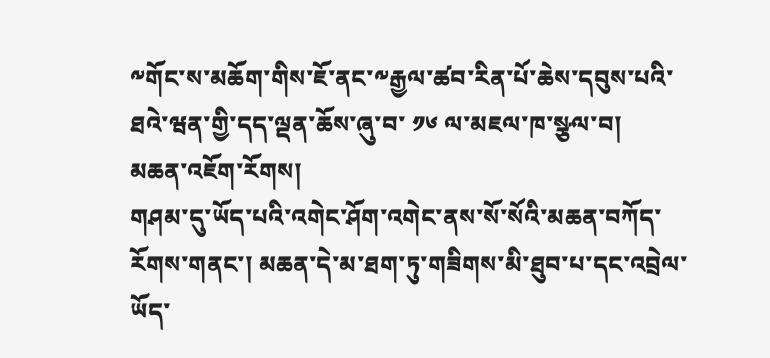༸གོང་ས་མཆོག་གིས་ཇོ་ནང་༸རྒྱལ་ཚབ་རིན་པོ་ཆེས་དབུས་པའི་ཐའེ་ཝན་གྱི་དད་ལྡན་ཆོས་ཞུ་བ་ ༡༦ ལ་མཇལ་ཁ་སྩལ་བ།
མཆན་འཇོག་རོགས།
གཤམ་དུ་ཡོད་པའི་འགེང་ཤོག་འགེང་ནས་སོ་སོའི་མཆན་བཀོད་རོགས་གནང་། མཆན་དེ་མ་ཐག་ཏུ་གཟིགས་མི་ཐུབ་པ་དང་འབྲེལ་ཡོད་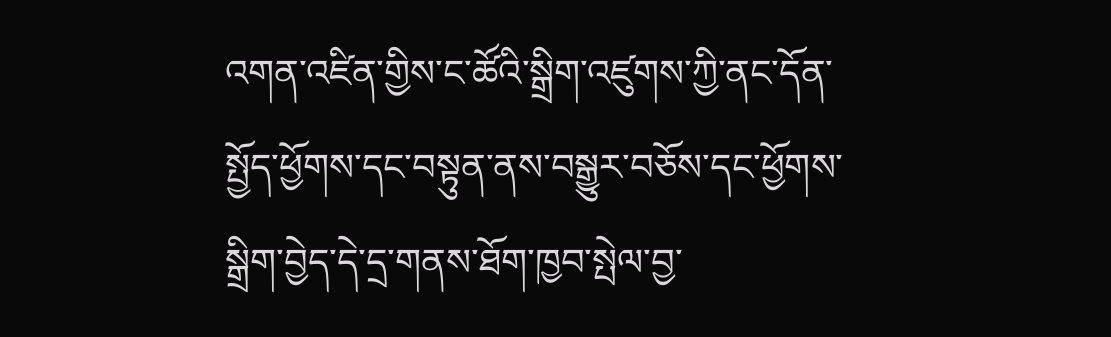འགན་འཛིན་གྱིས་ང་ཚོའི་སྒྲིག་འཛུགས་ཀྱི་ནང་དོན་སྤྱོད་ཕྱོགས་དང་བསྟུན་ནས་བསྒྱུར་བཅོས་དང་ཕྱོགས་སྒྲིག་བྱེད་དེ་དྲ་གནས་ཐོག་ཁྱབ་སྤེལ་བྱ་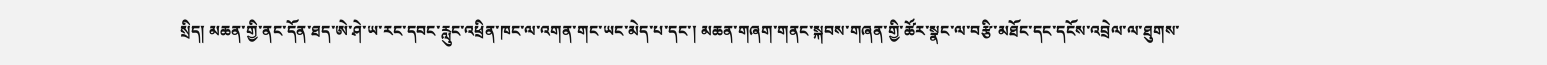སྲིད། མཆན་གྱི་ནང་དོན་ཐད་ཨེ་ཤེ་ཡ་རང་དབང་རླུང་འཕྲིན་ཁང་ལ་འགན་གང་ཡང་མེད་པ་དང་། མཆན་གཞག་གནང་སྐབས་གཞན་གྱི་ཚོར་སྣང་ལ་བརྩི་མཐོང་དང་དངོས་འབྲེལ་ལ་ཐུགས་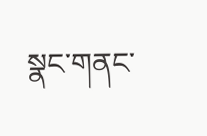སྣང་གནང་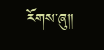རོགས་ཞུ༎